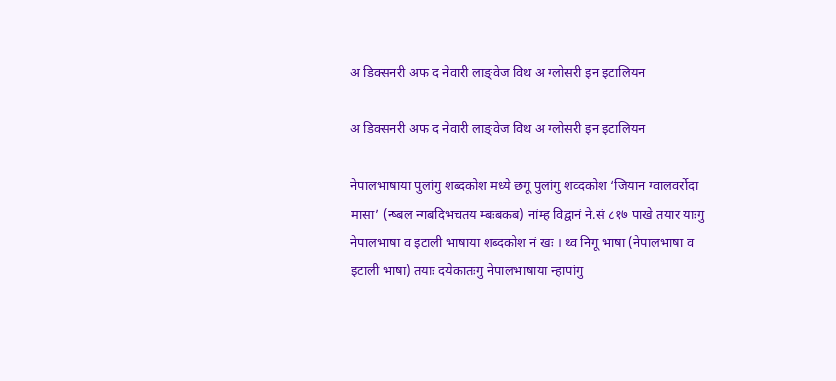अ डिक्सनरी अफ द नेवारी लाङ्वेज विथ अ ग्लोसरी इन इटालियन

अ डिक्सनरी अफ द नेवारी लाङ्वेज विथ अ ग्लोसरी इन इटालियन

नेपालभाषाया पुलांगु शब्दकोश मध्ये छगू पुलांगु शव्दकोश ‘जियान ग्वालवर्रोदा मासा’ (न्ष्बल न्गबदिभचतय म्बःबकब) नांम्ह विद्वानं ने.सं ८१७ पाखे तयार याःगु नेपालभाषा व इटाली भाषाया शब्दकोश नं खः । थ्व निगू भाषा (नेपालभाषा व इटाली भाषा) तयाः दयेकातःगु नेपालभाषाया न्हापांगु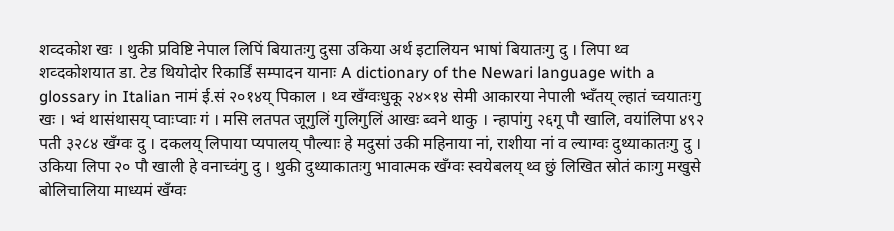शव्दकोश खः । थुकी प्रविष्टि नेपाल लिपिं बियातःगु दुसा उकिया अर्थ इटालियन भाषां बियातःगु दु । लिपा थ्व शव्दकोशयात डा. टेड थियोदोर रिकार्डिं सम्पादन यानाः A dictionary of the Newari language with a glossary in Italian नामं ई.सं २०१४य् पिकाल । थ्व खँग्वःधुकू २४×१४ सेमी आकारया नेपाली भ्वँतय् ल्हातं च्वयातःगु खः । भ्वं थासंथासय् प्वाःप्वाः गं । मसि लतपत जूगुलिं गुलिगुलिं आखः ब्वने थाकु । न्हापांगु २६गू पौ खालि, वयांलिपा ४९२ पती ३२८४ खँग्वः दु । दकलय् लिपाया प्यपालय् पौल्याः हे मदुसां उकी महिनाया नां, राशीया नां व ल्याग्वः दुथ्याकातःगु दु । उकिया लिपा २० पौ खाली हे वनाच्वंगु दु । थुकी दुथ्याकातःगु भावात्मक खँग्वः स्वयेबलय् थ्व छुं लिखित स्रोतं काःगु मखुसे बोलिचालिया माध्यमं खँग्वः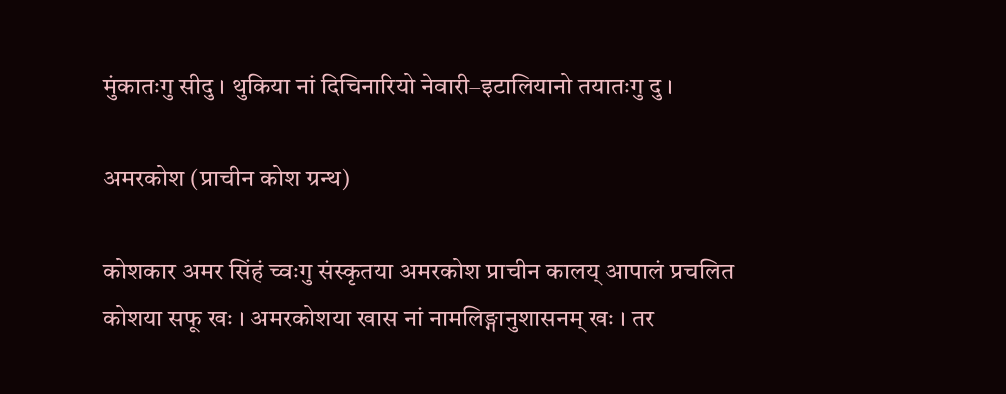मुंकातःगु सीदु । थुकिया नां दिचिनारियो नेवारी–इटालियानो तयातःगु दु ।

अमरकोश (प्राचीन कोश ग्रन्थ)

कोशकार अमर सिंहं च्वःगु संस्कृतया अमरकोश प्राचीन कालय् आपालं प्रचलित कोशया सफू खः । अमरकोशया खास नां नामलिङ्गानुशासनम् खः । तर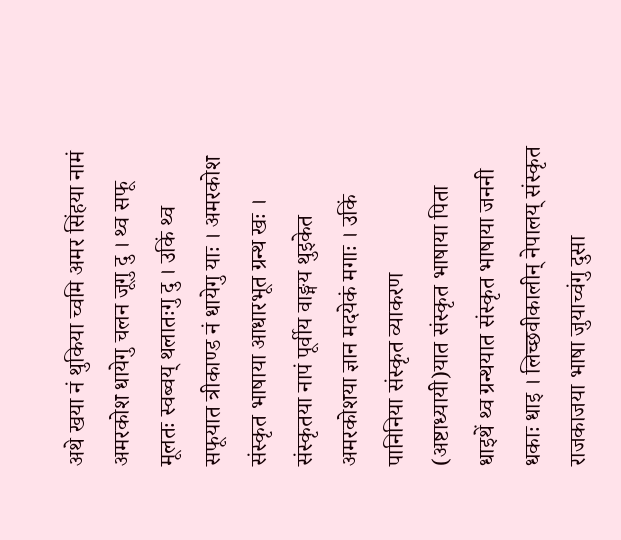अथे खया नं थुकिया च्वमि अमर सिंहया नामं अमरकोश धायेगु चलन जूगु दु । थ्व सफू मूलतः स्वब्वय् थलातःगु दु । उकिं थ्व सफूयात त्रीकाण्ड नं धायेगु याः । अमरकोश संस्कृत भाषाया आधारभूत ग्रन्थ खः । संस्कृतया नापं पूर्वीय वाङ्मय थुइकेत अमरकोशया ज्ञान मदयेकं मगाः । उकिं पानिनिया संस्कृत व्याकरण (अष्टाध्यायी)यात संस्कृत भाषाया पिता धाइथें थ्व ग्रन्थयात संस्कृत भाषाया जननी धकाः धाइ । लिच्छवीकालीन् नेपालय् संस्कृत राजकाजया भाषा जुयाच्वंगु दुसा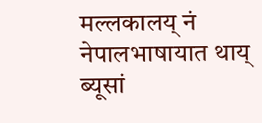मल्लकालय् नं नेपालभाषायात थाय् ब्यूसां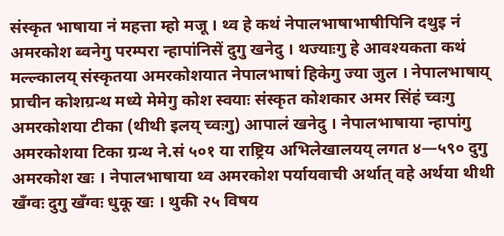संस्कृत भाषाया नं महत्ता म्हो मजू । थ्व हे कथं नेपालभाषाभाषीपिनि दथुइ नं अमरकोश ब्वनेगु परम्परा न्हापांनिसें दुगु खनेदु । थज्याःगु हे आवश्यकता कथं मल्ल्कालय् संस्कृतया अमरकोशयात नेपालभाषां हिकेगु ज्या जुल । नेपालभाषाय् प्राचीन कोशग्रन्थ मध्ये मेमेगु कोश स्वयाः संस्कृत कोशकार अमर सिंहं च्वःगु अमरकोशया टीका (थीथी इलय् च्वःगु) आपालं खनेदु । नेपालभाषाया न्हापांगु अमरकोशया टिका ग्रन्थ ने.सं ५०१ या राष्ट्रिय अभिलेखालयय् लगत ४—५९० दुगु अमरकोश खः । नेपालभाषाया थ्व अमरकोश पर्यायवाची अर्थात् वहे अर्थया थीथी खँग्वः दुगु खँग्वः धुकू खः । थुकी २५ विषय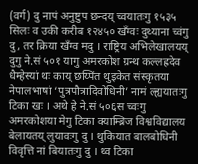(वर्ग) दु नापं अनुष्टुप छन्दय् च्वयातःगु १५३५ सिलः व उकी करीब १२४५० खँग्वः दुथ्याना च्वंगु दु, तर क्रिया खँग्व मदु । राष्ट्रिय अभिलेखालयय् दुगु ने.सं ५०१ यागु अमरकोश ग्रन्थ कल्लह्रदेव धैम्हेस्यां थः काय् छय्पिंत थुइकेत संस्कृतया नेपालभाषां ‘पुत्रपौत्रादिवोधिनी’ नामं ल्ह्ययातःगु टिका खः । अथे हे ने.सं ५०६स च्वःगु अमरकोशया मेगु टिका क्याम्ब्रिज विश्वविद्यालय बेलायतय् लुयावःगु दु । थुकियात बालबोधिनी विवृत्ति नां बियातःगु दु । थ्व टिका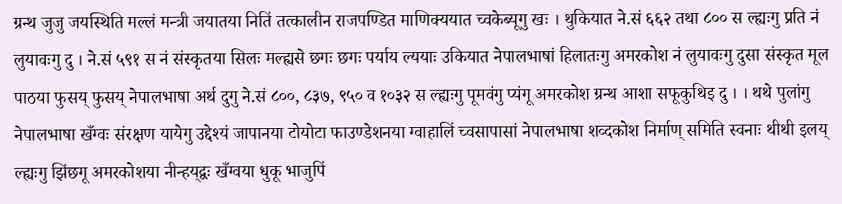ग्रन्थ जुजु जयस्थिति मल्लं मन्त्री जयातया नितिं तत्कालीन राजपण्डित माणिक्ययात च्वकेब्यूगु खः । थुकियात ने.सं ६६२ तथा ८०० स ल्ह्यःगु प्रति नं लुयावःगु दु । ने.सं ५९१ स नं संस्कृतया सिलः मल्ह्यसे छगः छगः पर्याय ल्ययाः उकियात नेपालभाषां हिलातःगु अमरकोश नं लुयावःगु दुसा संस्कृत मूल पाठया फुसय् फुसय् नेपालभाषा अर्थ दुगु ने.सं ८००, ८३७, ९५० व १०३२ स ल्ह्यःगु पूमवंगु प्यंगू अमरकोश ग्रन्थ आशा सफूकुथिइ दु । । थथे पुलांगु नेपालभाषा खँग्वः संरक्षण यायेगु उद्देश्यं जापानया टोयोटा फाउण्डेशनया ग्वाहालिं च्वसापासां नेपालभाषा शव्दकोश निर्माण् समिति स्वनाः थीथी इलय् ल्ह्यःगु झिंछगू अमरकोशया नीन्हय्‌द्वः खँग्वया धुकू भाजुपिं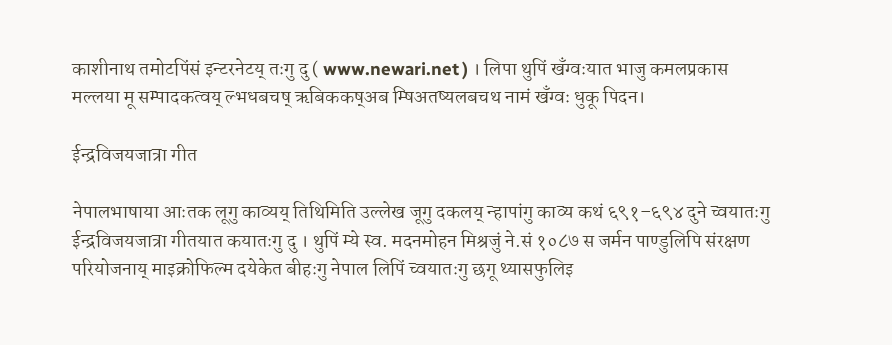काशीनाथ तमोटपिंसं इन्टरनेटय् तःगु दु ( www.newari.net ) । लिपा थुपिं खँग्वःयात भाजु कमलप्रकास मल्लया मू सम्पादकत्वय् ल्भधबचष् ऋबिककष्अब म्षिअतष्यलबचथ नामं खँग्वः धुकू पिदन।

ईन्द्रविजयजात्रा गीत

नेपालभाषाया आःतक लूगु काव्यय् तिथिमिति उल्लेख जूगु दकलय् न्हापांगु काव्य कथं ६९१–६९४ दुने च्वयातःगु ईन्द्रविजयजात्रा गीतयात कयातःगु दु । थुपिं म्ये स्व. मदनमोहन मिश्रजुं ने.सं १०८७ स जर्मन पाण्डुलिपि संरक्षण परियोजनाय् माइक्रोफिल्म दयेकेत बीहःगु नेपाल लिपिं च्वयातःगु छगू थ्यासफुलिइ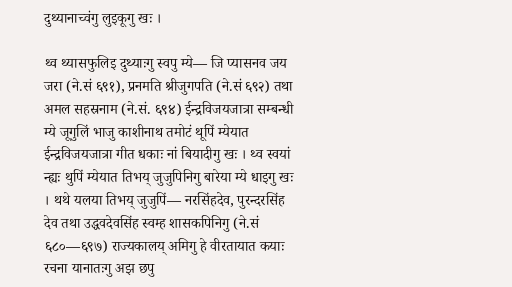दुथ्यानाच्वंगु लुइकूगु खः ।

थ्व थ्यासफुलिइ दुथ्याःगु स्वपु म्ये— जि प्यासनव जय जरा (ने.सं ६९१), प्रनमति श्रीजुगपति (ने.सं ६९२) तथा अमल सहस्रनाम (ने.सं. ६९४) ईन्द्रविजयजात्रा सम्बन्धी म्ये जूगुलिं भाजु काशीनाथ तमोटं थूपिं म्येयात ईन्द्रविजयजात्रा गीत धकाः नां बियादीगु खः । थ्व स्वयां न्ह्यः थुपिं म्येयात तिभय् जुजुपिनिगु बारेया म्ये धाइगु खः । थथे यलया तिभय् जुजुपिं— नरसिंहदेव, पुरन्दरसिंह देव तथा उद्धवदेवसिंह स्वम्ह शासकपिनिगु (ने.सं ६८०—६९७) राज्यकालय् अमिगु हे वीरतायात कयाः रचना यानातःगु अझ छपु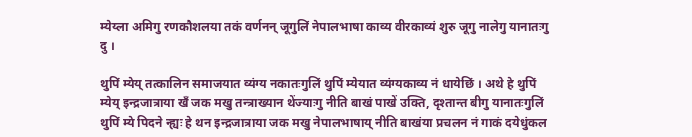म्येय्ला अमिगु रणकौशलया तकं वर्णनन् जूगुलिं नेपालभाषा काव्य वीरकाव्यं शुरु जूगु नालेगु यानातःगु दु ।

थुपिं म्येय् तत्कालिन समाजयात व्यंग्य नकातःगुलिं थुपिं म्येयात व्यंग्यकाव्य नं धायेछिं । अथे हे थुपिं म्येय् इन्द्रजात्राया खँ जक मखु तन्त्राख्यान थेंज्याःगु नीति बाखं पाखें उक्ति, दृश्तान्त बीगु यानातःगुलिं थुपिं म्ये पिदने न्ह्यः हे थन इन्द्रजात्राया जक मखु नेपालभाषाय् नीति बाखंया प्रचलन नं गाकं दयेधुंकल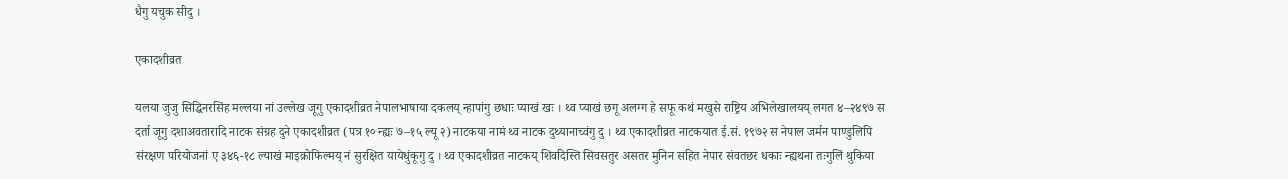धैगु यचुक सीदु ।

एकादशीव्रत

यलया जुजु सिद्धिनरसिंह मल्लया नां उल्लेख जूगु एकादशीव्रत नेपालभाषाया दकलय् न्हापांगु छधाः प्याखं खः । थ्व प्याखं छगू अलग्ग हे सफू कथं मखुसे राष्ट्रिय अभिलेखालयय् लगत ४–२४९७ स दर्ता जूगु दशाअवतारादि नाटक संग्रह दुने एकादशीव्रत (पत्र १० न्ह्यः ७–१५ ल्यू २) नाटकया नामं थ्व नाटक दुथ्यानाच्वंगु दु । थ्व एकादशीव्रत नाटकयात ई.सं. १९७२ स नेपाल जर्मन पाण्डुलिपि संरक्षण परियोजनां ए ३४६-१८ ल्याखं माइक्रोफिल्मय् नं सुरक्षित यायेधुंकूगु दु । थ्व एकादशीव्रत नाटकय् शिवदिस्ति सिवसतुर असतर मुनिन सहित नेपार संवतछर धकाः न्ह्यथना तःगुलिं थुकिया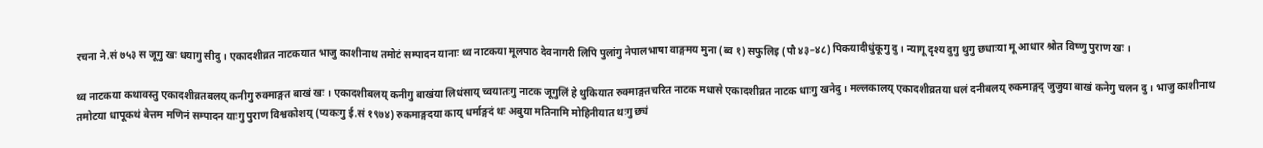रचना ने.सं ७५३ स जूगु खः धयागु सीदु । एकादशीव्रत नाटकयात भाजु काशीनाथ तमोटं सम्पादन यानाः थ्व नाटकया मूलपाठ देवनागरी लिपि पुलांगु नेपालभाषा वाङ्गमय मुना (ब्व १) सफुलिइ (पौ ४३–४८) पिकयादीधुंकूगु दु । न्यागू दृश्य दुगु थुगु छधाःया मू आधार श्रोत विष्णु पुराण खः ।

थ्व नाटकया कथावस्तु एकादशीव्रतबलय् कनीगु रुक्माङ्गत बाखं खः । एकादशीबलय् कनीगु बाखंया लिधंसाय् च्वयातःगु नाटक जूगुलिं हे थुकियात रुक्माङ्गतचरित नाटक मधासे एकादशीव्रत नाटक धाःगु खनेदु । मल्लकालय् एकादशीव्रतया धलं दनीबलय् रुकमाङ्गद् जुजुया बाखं कनेगु चलन दु । भाजु काशीनाथ तमोटया धापूकथं बेत्तम मणिनं सम्पादन याःगु पुराण विश्वकोशय् (प्यकःगु ई.सं १९७४) रुकमाङ्गदया काय् धर्माङ्गदं थः अबुया मतिनामि मोहिनीयात थःगु छ्यं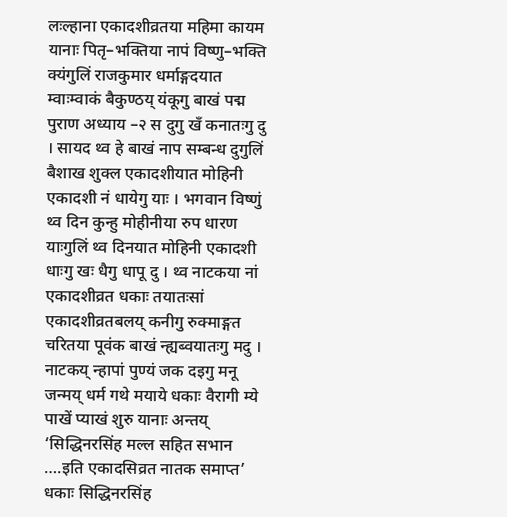लःल्हाना एकादशीव्रतया महिमा कायम यानाः पितृ–भक्तिया नापं विष्णु–भक्ति क्यंगुलिं राजकुमार धर्माङ्गदयात म्वाःम्वाकं बैकुण्ठय् यंकूगु बाखं पद्म पुराण अध्याय –२ स दुगु खँ कनातःगु दु । सायद थ्व हे बाखं नाप सम्बन्ध दुगुलिं बैशाख शुक्ल एकादशीयात मोहिनी एकादशी नं धायेगु याः । भगवान विष्णुं थ्व दिन कुन्हु मोहीनीया रुप धारण याःगुलिं थ्व दिनयात मोहिनी एकादशी धाःगु खः धैगु धापू दु । थ्व नाटकया नां एकादशीव्रत धकाः तयातःसां एकादशीव्रतबलय् कनीगु रुक्माङ्गत चरितया पूवंक बाखं न्ह्यब्वयातःगु मदु । नाटकय् न्हापां पुण्यं जक दइगु मनू जन्मय् धर्म गथे मयाये धकाः वैरागी म्ये पाखें प्याखं शुरु यानाः अन्तय् ‘सिद्धिनरसिंह मल्ल सहित सभान ….इति एकादसिव्रत नातक समाप्त’ धकाः सिद्धिनरसिंह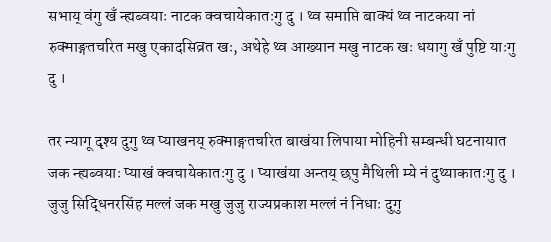सभाय् वंगु खँ न्ह्यब्वयाः नाटक क्वचायेकातःगु दु । थ्व समाप्ति बाक्यं थ्व नाटकया नां रुक्माङ्गतचरित मखु एकादसिव्रत खः, अथेहे थ्व आख्यान मखु नाटक खः धयागु खँ पुष्टि याःगु दु ।

तर न्यागू दृश्य दुगु थ्व प्याखनय् रुक्माङ्गतचरित बाखंया लिपाया मोहिनी सम्बन्धी घटनायात जक न्ह्यब्वयाः प्याखं क्वचायेकातःगु दु । प्याखंया अन्तय् छपु मैथिली म्ये नं दुथ्याकातःगु दु । जुजु सिद्धिनरसिंह मल्लं जक मखु जुजु राज्यप्रकाश मल्लं नं निधाः दुगु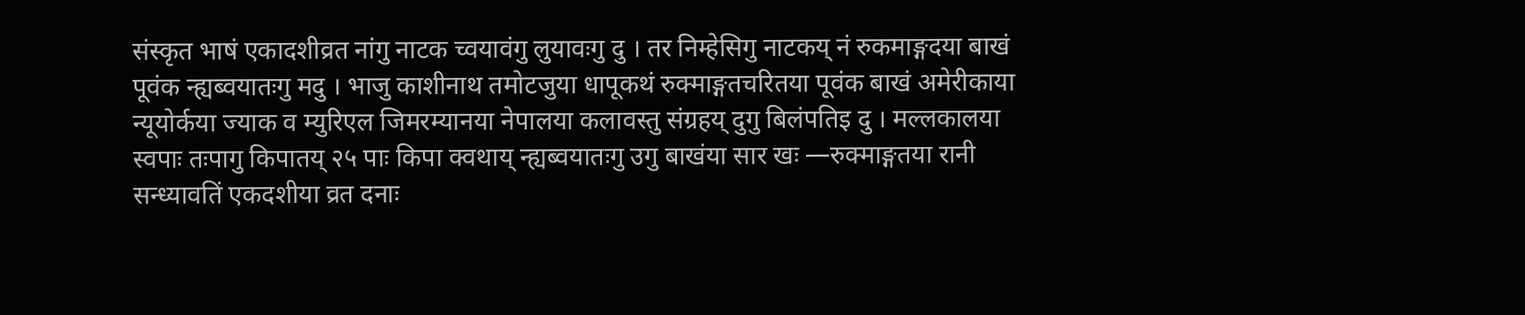संस्कृत भाषं एकादशीव्रत नांगु नाटक च्वयावंगु लुयावःगु दु । तर निम्हेसिगु नाटकय् नं रुकमाङ्गदया बाखं पूवंक न्ह्यब्वयातःगु मदु । भाजु काशीनाथ तमोटजुया धापूकथं रुक्माङ्गतचरितया पूवंक बाखं अमेरीकाया न्यूयोर्कया ज्याक व म्युरिएल जिमरम्यानया नेपालया कलावस्तु संग्रहय् दुगु बिलंपतिइ दु । मल्लकालया स्वपाः तःपागु किपातय् २५ पाः किपा क्वथाय् न्ह्यब्वयातःगु उगु बाखंया सार खः —रुक्माङ्गतया रानी सन्ध्यावतिं एकदशीया व्रत दनाः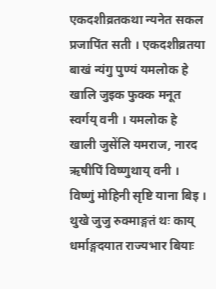एकदशीव्रतकथा न्यनेत सकल प्रजापिंत सती । एकदशीव्रतया बाखं न्यंगु पुण्यं यमलोक हे खालि जुइक फुक्क मनूत स्वर्गय् वनी । यमलोक हे खाली जुसेंलि यमराज, नारद ऋषीपिं विष्णुथाय् वनी । विष्णुं मोहिनी सृष्टि याना बिइ । थुखे जुजु रुक्माङ्गतं थः काय् धर्माङ्गदयात राज्यभार बियाः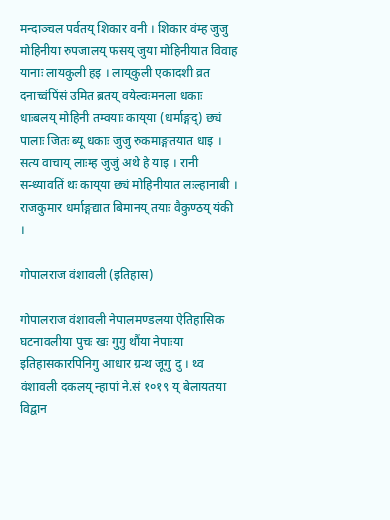मन्दाञ्चल पर्वतय् शिकार वनी । शिकार वंम्ह जुजु मोहिनीया रुपजालय् फसय् जुया मोहिनीयात विवाह यानाः लायकुली हइ । लाय्‌कुली एकादशी व्रत दनाच्वंपिंसं उमित ब्रतय् वयेल्वःमनला धकाः धाःबलय् मोहिनी तम्वयाः काय्‌या (धर्माङ्गद्) छ्यं पालाः जितः ब्यू धकाः जुजु रुकमाङ्गतयात धाइ । सत्य वाचाय् लाःम्ह जुजुं अथे हे याइ । रानी सन्ध्यावतिं थः काय्‌या छ्यं मोहिनीयात लःल्हानाबी । राजकुमार धर्माङ्गद्यात बिमानय् तयाः वैकुण्ठय् यंकी ।

गोपालराज वंशावली (इतिहास)

गोपालराज वंशावली नेपालमण्डलया ऐतिहासिक घटनावलीया पुचः खः गुगु थौंया नेपाःया इतिहासकारपिनिगु आधार ग्रन्थ जूगु दु । थ्व वंशावली दकलय् न्हापां ने.सं १०१९ य् बेलायतया विद्वान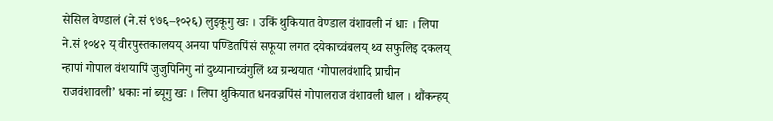सेसिल वेण्डालं (ने.सं ९७६–१०२६) लुइकूगु खः । उकिं थुकियात वेण्डाल वंशावली नं धाः । लिपा ने.सं १०४२ य् वीरपुस्तकालयय् अनया पण्डितपिंसं सफूया लगत दयेकाच्वंबलय् थ्व सफुलिइ दकलय् न्हापां गोपाल वंशयापिं जुजुपिनिगु नां दुथ्यानाच्वंगुलिं थ्व ग्रन्थयात ‘गोपालवंशादि प्राचीन राजवंशावली’ धकाः नां ब्यूगु खः । लिपा थुकियात धनवज्रपिंसं गोपालराज वंशावली धाल । थौंकन्हय्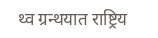थ्व ग्रन्थयात राष्ट्रिय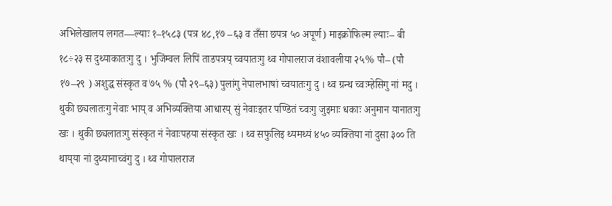अभिलेखालय लगत—ल्याः १–१५८३ (पत्र ४८,१७ –६३ व तँसा छपत्र ५० अपूर्ण) माइक्रोफिल्म ल्याः– बी १८÷२३ स दुथ्याकातःगु दु । भुजिंम्वल लिपिं ताडपत्रय् च्वयातःगु थ्व गोपालराज वंशावलीया २५% पौ– (पौ १७–२९ ) अशुद्ध संस्कृत व ७५ % (पौ २९–६३) पुलांगु नेपालभाषां च्वयातःगु दु । थ्व ग्रन्थ च्वःम्हेसिगु नां मदु । थुकी छ्यलातःगु नेवाः भाय् व अभिव्यक्तिया आधारय् सुं नेवाःइतर पण्डितं च्वःगु जुइमाः धकाः अनुमान यानातःगु खः । थुकी छ्यलातःगु संस्कृत नं नेवाःपहया संस्कृत खः । थ्व सफुलिइ थ्यमथ्यं ४५० व्यक्तिया नां दुसा ३०० ति थाय्‌या नां दुथ्यानाच्वंगु दु । थ्व गोपालराज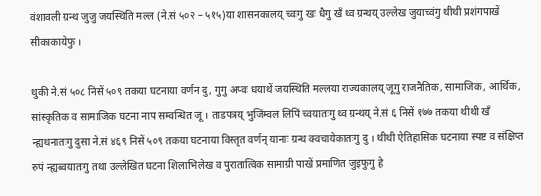वंशावली ग्रन्थ जुजु जयस्थिति मल्ल (ने.सं ५०२ – ५१५)या शासनकालय् च्वःगु खः धैगु खँ थ्व ग्रन्थय् उल्लेख जुयाच्वंगु थीथी प्रशंगपाखें सीकाकायेफु ।

थुकी ने.सं ५०८ निसें ५०९ तकया घटनाया वर्णन दु, गुगु अप्वः धयाथें जयस्थिति मल्लया राज्यकालय् जूगु राजनैतिक, सामाजिक, आर्थिक, सांस्कृतिक व सामाजिक घटना नाप सम्वन्धित जू । ताडपत्रय् भुजिंम्वल लिपिं च्वयातःगु थ्व ग्रन्थय् ने.सं ६ निसें १७७ तकया थीथी खँ न्ह्यथनातःगु दुसा ने.सं ४६९ निसें ५०९ तकया घटनाया विस्तृत वर्णन् यानाः ग्रन्थ क्वचायेकातःगु दु । थीथी ऐतिहासिक घटनाया स्पष्ट व संक्षिप्त रुपं न्ह्यब्वयातःगु तथा उल्लेखित घटना शिलाभिलेख व पुरातात्विक सामाग्री पाखें प्रमाणित जुइफुगु हे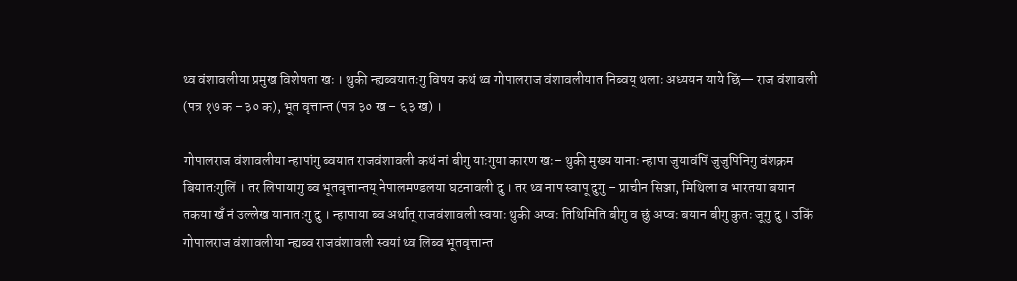थ्व वंशावलीया प्रमुख विशेषता खः । थुकी न्ह्यब्वयातःगु विषय कथं थ्व गोपालराज वंशावलीयात निब्वय् थलाः अध्ययन याये छिं— राज वंशावली (पत्र १७ क –३० क), भूत वृत्तान्त (पत्र ३० ख – ६३ ख) ।

गोपालराज वंशावलीया न्हापांगु ब्वयात राजवंशावली कथं नां बीगु याःगुया कारण खः– थुकी मुख्य यानाः न्हापा जुयावंपिं जुजुपिनिगु वंशक्रम बियातःगुलिं । तर लिपायागु ब्व भूतवृत्तान्तय् नेपालमण्डलया घटनावली दु । तर थ्व नाप स्वापू दुगु – प्राचीन सिञ्जा, मिथिला व भारतया बयान तकया खँ नं उल्लेख यानातःगु दु । न्हापाया ब्व अर्थात् राजवंशावली स्वयाः थुकी अप्वः तिथिमिति बीगु व छुं अप्वः बयान बीगु कुतः जूगु दु । उकिं गोपालराज वंशावलीया न्ह्यब्व राजवंशावली स्वयां थ्व लिब्व भूतवृत्तान्त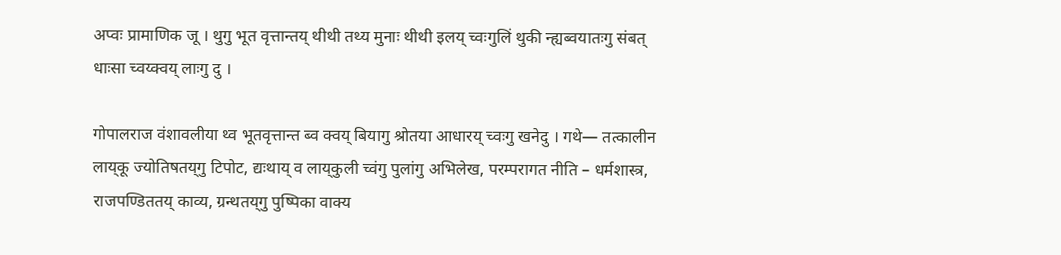अप्वः प्रामाणिक जू । थुगु भूत वृत्तान्तय् थीथी तथ्य मुनाः थीथी इलय् च्वःगुलिं थुकी न्ह्यब्वयातःगु संबत् धाःसा च्वय्क्वय् लाःगु दु ।

गोपालराज वंशावलीया थ्व भूतवृत्तान्त ब्व क्वय् बियागु श्रोतया आधारय् च्वःगु खनेदु । गथे— तत्कालीन लाय्‌कू ज्योतिषतय्‌गु टिपोट, द्यःथाय् व लाय्‌कुली च्वंगु पुलांगु अभिलेख, परम्परागत नीति – धर्मशास्त्र, राजपण्डिततय् काव्य, ग्रन्थतय्‌गु पुष्पिका वाक्य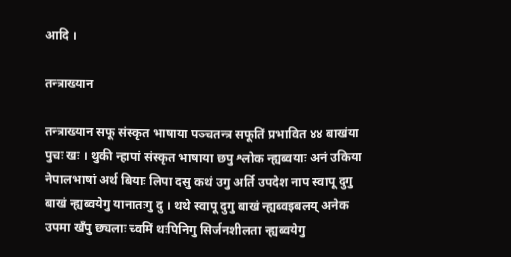आदि ।

तन्त्राख्यान

तन्त्राख्यान सफू संस्कृत भाषाया पञ्चतन्त्र सफूतिं प्रभावित ४४ बाखंया पुचः खः । थुकी न्हापां संस्कृत भाषाया छपु श्लोक न्ह्यब्वयाः अनं उकिया नेपालभाषां अर्थ बियाः लिपा दसु कथं उगु अर्ति उपदेश नाप स्वापू दुगु बाखं न्ह्यब्वयेगु यानातःगु दु । थथे स्वापू दुगु बाखं न्ह्यब्वइबलय् अनेक उपमा खँपु छ्यलाः च्वमिं थःपिनिगु सिर्जनशीलता न्ह्यब्वयेगु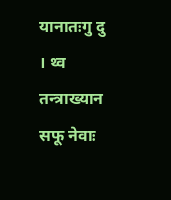यानातःगु दु । थ्व तन्त्राख्यान सफू नेवाः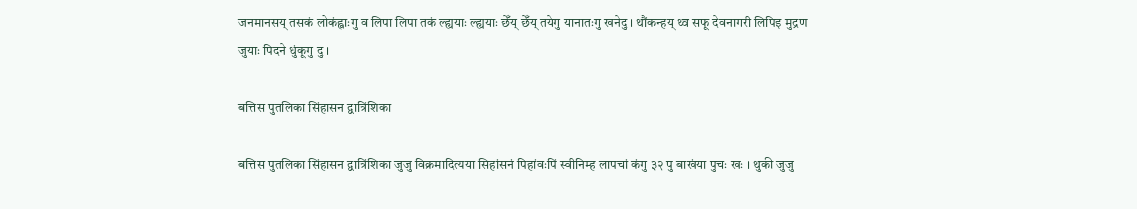जनमानसय् तसकं लोकंह्वाःगु व लिपा लिपा तकं ल्ह्ययाः ल्ह्ययाः छेँय् छेँय् तयेगु यानातःगु खनेदु । थौंकन्हय् थ्व सफू देवनागरी लिपिइ मुद्रण जुयाः पिदने धुंकूगु दु ।

बत्तिस पुतलिका सिंहासन द्वात्रिंशिका

बत्तिस पुतलिका सिंहासन द्वात्रिंशिका जुजु विक्रमादित्यया सिहांसनं पिहांवःपिं स्वीनिम्ह लापचां कंगु ३२ पु बाखंया पुचः खः । थुकी जुजु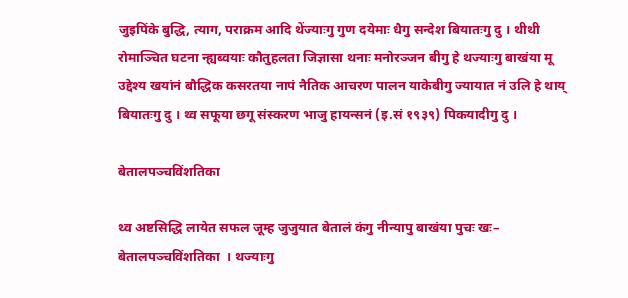जुइपिंके बुद्धि, त्याग, पराक्रम आदि थेंज्याःगु गुण दयेमाः धैगु सन्देश बियातःगु दु । थीथी रोमाञ्चित घटना न्ह्यब्वयाः कौतुहलता जिज्ञासा थनाः मनोरञ्जन बीगु हे थज्याःगु बाखंया मू उद्देश्य खयांनं बौद्धिक कसरतया नापं नैतिक आचरण पालन याकेबीगु ज्यायात नं उलि हे थाय् बियातःगु दु । थ्व सफूया छगू संस्करण भाजु हायन्सनं (इ.सं १९३९) पिकयादीगु दु ।

बेतालपञ्चविंशतिका

थ्व अष्टसिद्धि लायेत सफल जूम्ह जुजुयात बेतालं कंगु नीन्यापु बाखंया पुचः खः– बेतालपञ्चविंशतिका  । थज्याःगु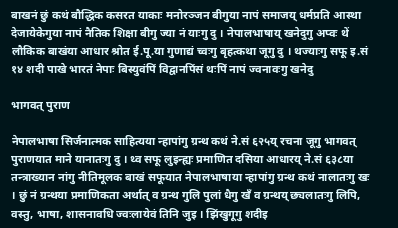बाखनं छुं कथं बौद्धिक कसरत याकाः मनोरञ्जन बीगुया नापं समाजय् धर्मप्रति आस्था देजायेकेगुया नापं नैतिक शिक्षा बीगु ज्या नं याःगु दु । नेपालभाषाय् खनेदुगु अप्वः थें लौकिक बाखंया आधार श्रोत ई.पू.या गुणाद्यं च्वःगु बृहत्कथा जूगु दु । थज्याःगु सफू इ.सं १४ शदी पाखे भारतं नेपाः बिस्युवंपिं विद्वानपिंसं थःपिं नापं ज्वनावःगु खनेदु

भागवत् पुराण

नेपालभाषा सिर्जनात्मक साहित्यया न्हापांगु ग्रन्थ कथं ने.सं ६२५य् रचना जूगु भागवत् पुराणयात माने यानातःगु दु । थ्व सफू लुइन्ह्यः प्रमाणित दसिया आधारय् ने.सं ६३८या तन्त्राख्यान नांगु नीतिमूलक बाखं सफूयात नेपालभाषाया न्हापांगु ग्रन्थ कथं नालातःगु खः । छुं नं ग्रन्थया प्रमाणिकता अर्थात् व ग्रन्थ गुलि पुलां धैगु खँ व ग्रन्थय् छ्यलातःगु लिपि, वस्तु, भाषा, शासनावधि ज्वःलायेवं तिनि जुइ । झिंखुगूगु शदीइ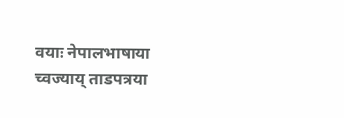वयाः नेपालभाषाया च्वज्याय् ताडपत्रया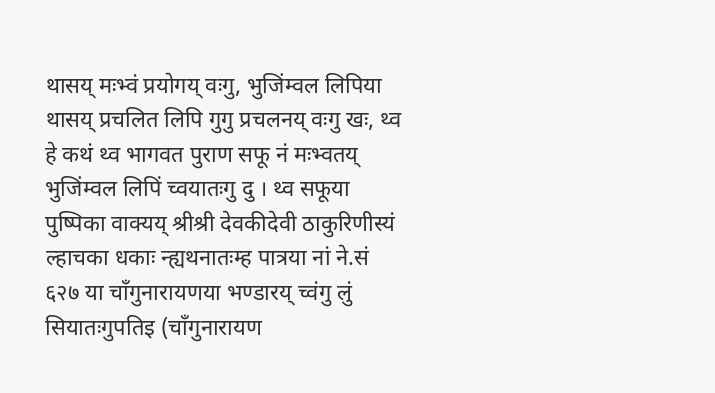थासय् मःभ्वं प्रयोगय् वःगु, भुजिंम्वल लिपिया थासय् प्रचलित लिपि गुगु प्रचलनय् वःगु खः, थ्व हे कथं थ्व भागवत पुराण सफू नं मःभ्वतय् भुजिंम्वल लिपिं च्वयातःगु दु । थ्व सफूया पुष्पिका वाक्यय् श्रीश्री देवकीदेवी ठाकुरिणीस्यं ल्हाचका धकाः न्ह्यथनातःम्ह पात्रया नां ने.सं ६२७ या चाँगुनारायणया भण्डारय् च्वंगु लुं सियातःगुपतिइ (चाँगुनारायण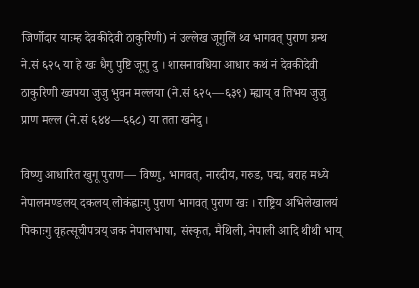जिर्णोदार याःम्ह देवकीदेवी ठाकुरिणी) नं उल्लेख जूगुलिं थ्व भागवत् पुराण ग्रन्थ ने.सं ६२५ या हे खः धैगु पुष्टि जूगु दु । शासनावधिया आधार कथं नं देवकीदेवी ठाकुरिणी ख्वपया जुजु भुवन मल्लया (ने.सं ६२५—६३९) म्ह्याय् व तिभय जुजु प्राण मल्ल (ने.सं ६४४—६६८) या तता खनेदु ।

विष्णु आधारित खुगू पुराण— विष्णु, भागवत्, नारदीय, गरुड, पद्म, बराह मध्ये नेपालमण्डलय् दकलय् लोकंह्वाःगु पुराण भागवत् पुराण खः । राष्ट्रिय अभिलेखालयं पिकाःगु वृहत्सूचीपत्रय् जक नेपालभाषा, संस्कृत, मैथिली, नेपाली आदि थीथी भाय्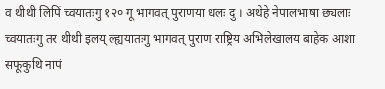व थीथी लिपिं च्वयातःगु १२० गू भागवत् पुराणया धलः दु । अथेहे नेपालभाषा छ्यलाः च्वयातःगु तर थीथी इलय् ल्ह्ययातःगु भागवत् पुराण राष्ट्रिय अभिलेखालय बाहेक आशा सफूकुथि नापं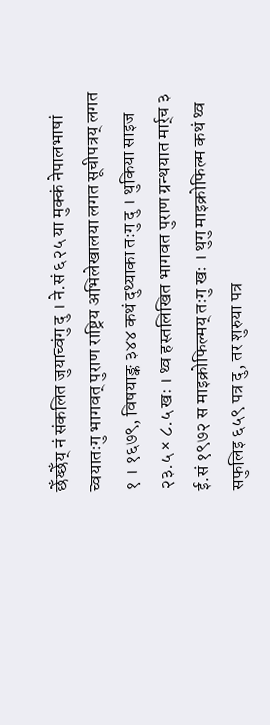छेँय्छेँय् नं संकलित जुयाच्वंगु दु । ने.सं ६२५ या मुक्कं नेपालभाषां च्वयातःगु भागवत् पुराण राष्ट्रिय अभिलेखालया लगत सूचीपत्रय् लगत १ । १६७९, विषयाङ्क ३४४ कथं दुथ्याका तःगु दु । थुकिया साइज २३.५ × ८.५ खः । थ्व हस्तलिखित भागवत पुराण ग्रन्थयात मार्र्च ३ ई.सं १९७२ स माइक्रोफिल्मय् तःगु खः । थुगु माइक्रोफिल्म कथं थ्व सफुलिइ ६५९ पत्र दु, तर शुरुया पत्र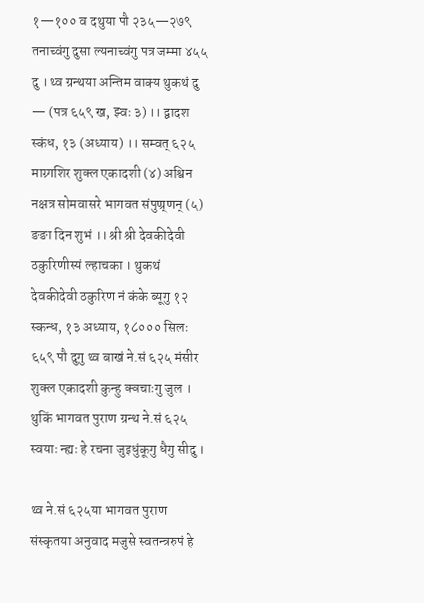१—१०० व दथुया पौ २३५—२७९ तनाच्वंगु दुसा ल्यनाच्वंगु पत्र जम्मा ४५५ दु । थ्व ग्रन्थया अन्तिम वाक्य थुकथं दु — (पत्र ६५९ ख, झ्वः ३) ।। द्वादश स्कंध, १३ (अध्याय) ।। सम्वत् ६२५ माग्र्गशिर शुक्ल एकादशी (४) अश्विन नक्षत्र सोमवासरे भागवत संपुण्र्णन् (५) ङङा दिन शुभं ।। श्री श्री देवकीदेवी ठकुरिणीस्यं ल्हाचका । थुकथं देवकीदेवी ठकुरिण नं कंके ब्यूगु १२ स्कन्ध, १३ अध्याय, १८००० सिलः ६५९ पौ दुगु थ्व बाखं ने.सं ६२५ मंसीर शुक्ल एकादशी कुन्हु क्वचाःगु जुल । थुकिं भागवत पुराण ग्रन्थ ने.सं ६२५ स्वयाः न्ह्यः हे रचना जुइधुंकूगु धैगु सीदु ।

थ्व ने.सं ६२५या भागवत पुराण संस्कृतया अनुवाद मजुसे स्वतन्त्ररुपं हे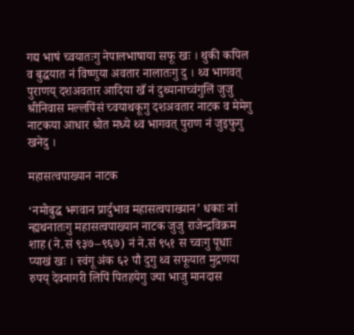गद्य भाषं च्वयातःगु नेपालभाषाया सफू खः । थुकी कपिल व बुद्धयात नं विष्णुया अवतार नालातःगु दु । थ्व भागवत् पुराणय् दशअवतार आदिया खँ नं दुथ्यानाच्वंगुलिं जुजु श्रीनिवास मल्लपिंसं च्वयाथकूगु दशअवतार नाटक व मेमेगु नाटकया आधार श्रोत मध्ये थ्व भागवत् पुराण नं जुइफुगु खनेदु ।

महासत्वपाख्यान नाटक

‘नमोबुद्ध भगवान प्रार्दुभाव महासत्वपाख्यान’ धकाः नां न्ह्यथनातःगु महासत्वपाख्यान नाटक जुजु राजेन्द्रविक्रम शाह (ने.सं ९३७–९६७) नं ने.सं ९५१ स च्वःगु पूधाः प्याखं खः । स्वंगू अंक ६२ पौ दुगु थ्व सफूयात मुद्रणया रुपय् देवनागरी लिपिं पितहयेगु ज्या भाजु मानदास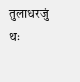तुलाधरजुं थः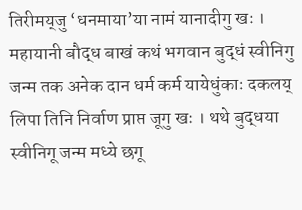तिरीमय्‌जु ‘धनमाया’या नामं यानादीगु खः । महायानी बौद्ध बाखं कथं भगवान बुद्धं स्वीनिगु जन्म तक अनेक दान धर्म कर्म यायेधुंकाः दकलय् लिपा तिनि निर्वाण प्राप्त जूगु खः । थथे बुद्धया स्वीनिगू जन्म मध्ये छगू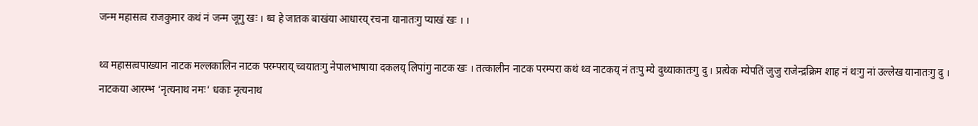जन्म महासत्व राजकुमार कथं नं जन्म जूगु खः । थ्व हे जातक बाखंया आधारय् रचना यानातःगु प्याखं खः । ।

थ्व महासत्वपाख्यान नाटक मल्लकालिन नाटक परम्पराय् च्वयातःगु नेपालभाषाया दकलय् लिपांगु नाटक खः । तत्कालीन नाटक परम्परा कथं थ्व नाटकय् नं तःपु म्ये दुथ्याकातःगु दु । प्रत्येक म्येपतिं जुजु राजेन्द्रक्रिम शाह नं थःगु नां उल्लेख यानातःगु दु । नाटकया आरम्भ ‘नृत्यनाथ नमः’ धकाः नृत्यनाथ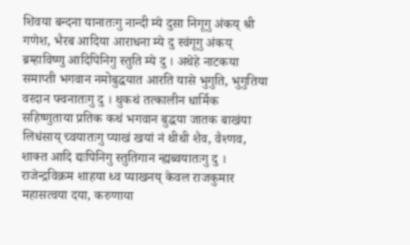शिवया बन्दना यानातःगु नान्दी म्ये दुसा निगूगु अंकय् श्री गणेश, भैरब आदिया आराधना म्ये दु स्वंगूगु अंकय् ब्रम्हाविष्णु आदिपिनिगु स्तुति म्ये दु । अथेहे नाटकया समाप्ती भगवान नमोबुद्धयात आरति यासे भुगुति, भुगुतिया वरदान फ्वनातःगु दु । थुकथं तत्कालीन धार्मिक सहिष्णुताया प्रतिक कथं भगवान बुद्धया जातक बाखंया लिधंसाय् च्वयातःगु प्याखं खयां नं थीथी शैव, वैश्णव, शाक्त आदि द्यःपिनिगु स्तुतिगान न्ह्यब्वयातःगु दु । राजेन्द्रविक्रम शाहया थ्व प्याखनय् केवल राजकुमार महासत्वया दया, करुणाया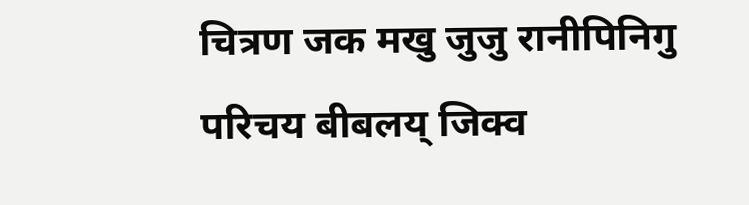चित्रण जक मखु जुजु रानीपिनिगु परिचय बीबलय् जिक्व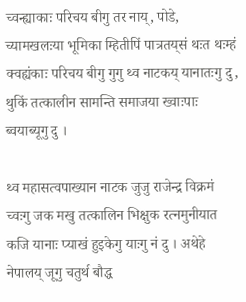च्वन्ह्याकाः परिचय बीगु तर नाय्, पोडे, च्यामखलःया भूमिका म्हितीपिं पात्रतय्‌सं थःत थःम्हं क्वह्यंकाः परिचय बीगु गुगु थ्व नाटकय् यानातःगु दु, थुकिं तत्कालीन सामन्ति समाजया ख्वाःपाः ब्वयाब्यूगु दु ।

थ्व महासत्वपाख्यान नाटक जुजु राजेन्द्र विक्रमं च्वःगु जक मखु तत्कालिन भिक्षुक रत्नमुनीयात कजि यानाः प्याखं हुइकेगु याःगु नं दु । अथेहे नेपालय् जूगु चतुर्थ बौद्ध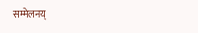सम्मेलनय्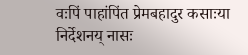वःपिं पाहांपिंत प्रेमबहादुर कसाःया निर्देशनय् नासः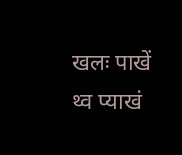खलः पाखें थ्व प्याखं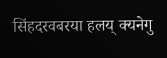सिंहदरवबरया हलय् क्यनेगु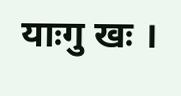याःगु खः ।